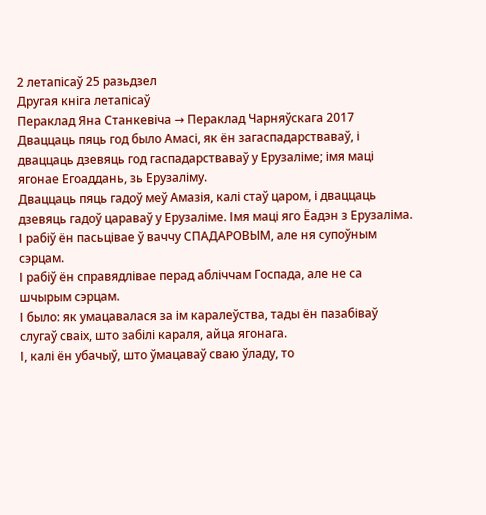2 летапісаў 25 разьдзел
Другая кніга летапісаў
Пераклад Яна Станкевіча → Пераклад Чарняўскага 2017
Дваццаць пяць год было Амасі, як ён загаспадарстваваў, і дваццаць дзевяць год гаспадарстваваў у Ерузаліме; імя маці ягонае Егоаддань, зь Ерузаліму.
Дваццаць пяць гадоў меў Амазія, калі стаў царом, і дваццаць дзевяць гадоў цараваў у Ерузаліме. Імя маці яго Ёадэн з Ерузаліма.
І рабіў ён пасьцівае ў ваччу СПАДАРОВЫМ, але ня супоўным сэрцам.
І рабіў ён справядлівае перад абліччам Госпада, але не са шчырым сэрцам.
І было: як умацавалася за ім каралеўства, тады ён пазабіваў слугаў сваіх, што забілі караля, айца ягонага.
І, калі ён убачыў, што ўмацаваў сваю ўладу, то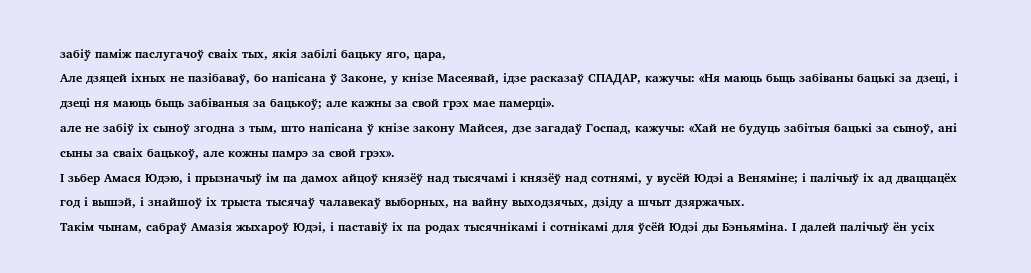забіў паміж паслугачоў сваіх тых, якія забілі бацьку яго, цара,
Але дзяцей іхных не пазібаваў, бо напісана ў Законе, у кнізе Масеявай, ідзе расказаў СПАДАР, кажучы: «Ня маюць быць забіваны бацькі за дзеці, і дзеці ня маюць быць забіваныя за бацькоў; але кажны за свой грэх мае памерці».
але не забіў іх сыноў згодна з тым, што напісана ў кнізе закону Майсея, дзе загадаў Госпад, кажучы: «Хай не будуць забітыя бацькі за сыноў, ані сыны за сваіх бацькоў, але кожны памрэ за свой грэх».
І зьбер Амася Юдэю, і прызначыў ім па дамох айцоў князёў над тысячамі і князёў над сотнямі, у вусёй Юдэі а Веняміне; і палічыў іх ад дваццацёх год і вышэй, і знайшоў іх трыста тысячаў чалавекаў выборных, на вайну выходзячых, дзіду а шчыт дзяржачых.
Такім чынам, сабраў Амазія жыхароў Юдэі, і паставіў іх па родах тысячнікамі і сотнікамі для ўсёй Юдэі ды Бэньяміна. І далей палічыў ён усіх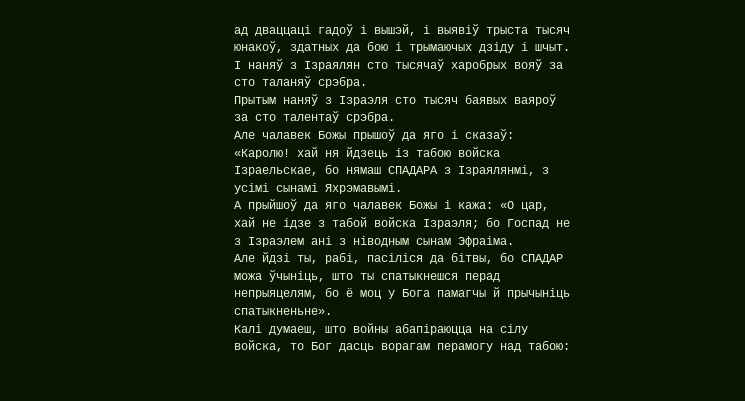ад дваццаці гадоў і вышэй, і выявіў трыста тысяч юнакоў, здатных да бою і трымаючых дзіду і шчыт.
І наняў з Ізраялян сто тысячаў харобрых вояў за сто таланяў срэбра.
Прытым наняў з Ізраэля сто тысяч баявых ваяроў за сто талентаў срэбра.
Але чалавек Божы прышоў да яго і сказаў: «Каролю! хай ня йдзець із табою войска Ізраельскае, бо нямаш СПАДАРА з Ізраялянмі, з усімі сынамі Яхрэмавымі.
А прыйшоў да яго чалавек Божы і кажа: «О цар, хай не ідзе з табой войска Ізраэля; бо Госпад не з Ізраэлем ані з ніводным сынам Эфраіма.
Але йдзі ты, рабі, пасіліся да бітвы, бо СПАДАР можа ўчыніць, што ты спатыкнешся перад непрыяцелям, бо ё моц у Бога памагчы й прычыніць спатыкненьне».
Калі думаеш, што войны абапіраюцца на сілу войска, то Бог дасць ворагам перамогу над табою: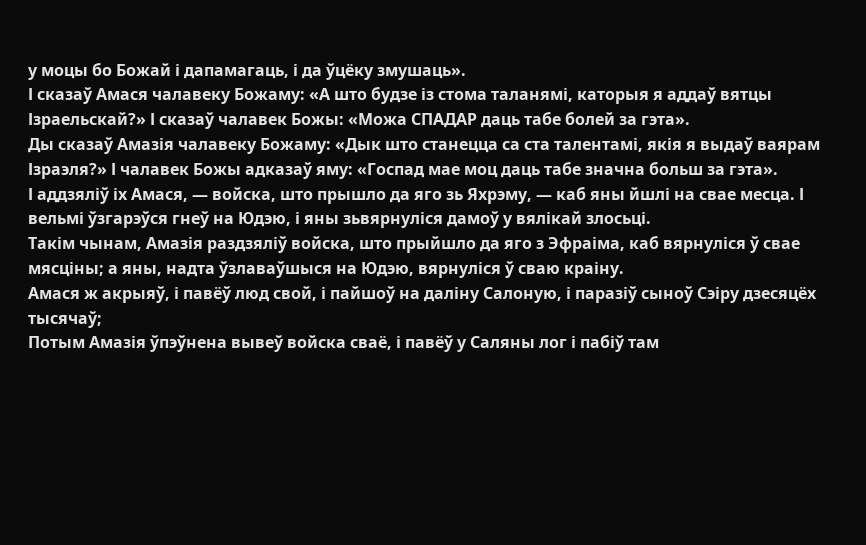у моцы бо Божай і дапамагаць, і да ўцёку змушаць».
І сказаў Амася чалавеку Божаму: «А што будзе із стома таланямі, каторыя я аддаў вятцы Ізраельскай?» І сказаў чалавек Божы: «Можа СПАДАР даць табе болей за гэта».
Ды сказаў Амазія чалавеку Божаму: «Дык што станецца са ста талентамі, якія я выдаў ваярам Ізраэля?» І чалавек Божы адказаў яму: «Госпад мае моц даць табе значна больш за гэта».
І аддзяліў іх Амася, — войска, што прышло да яго зь Яхрэму, — каб яны йшлі на свае месца. І вельмі ўзгарэўся гнеў на Юдэю, і яны зьвярнуліся дамоў у вялікай злосьці.
Такім чынам, Амазія раздзяліў войска, што прыйшло да яго з Эфраіма, каб вярнуліся ў свае мясціны; а яны, надта ўзлаваўшыся на Юдэю, вярнуліся ў сваю краіну.
Амася ж акрыяў, і павёў люд свой, і пайшоў на даліну Салоную, і паразіў сыноў Сэіру дзесяцёх тысячаў;
Потым Амазія ўпэўнена вывеў войска сваё, і павёў у Саляны лог і пабіў там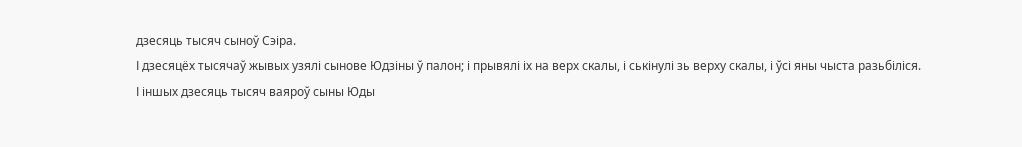дзесяць тысяч сыноў Сэіра.
І дзесяцёх тысячаў жывых узялі сынове Юдзіны ў палон; і прывялі іх на верх скалы, і ськінулі зь верху скалы, і ўсі яны чыста разьбіліся.
І іншых дзесяць тысяч ваяроў сыны Юды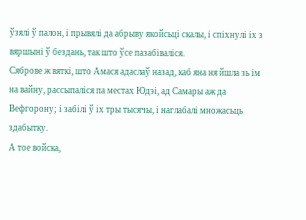ўзялі ў палон, і прывялі да абрыву якойсьці скалы, і спіхнулі іх з вяршыні ў бездань, так што ўсе пазабіваліся.
Сяброве ж вяткі, што Амася адаслаў назад, каб яна ня йшла зь ім на вайну, рассыпаліся па местах Юдэі, ад Самары аж да Вефгорону; і забілі ў іх тры тысячы, і наглабалі множасьць здабытку.
А тое войска,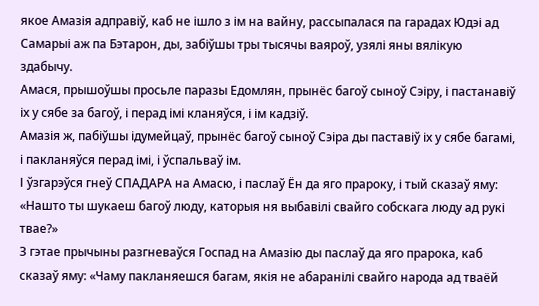якое Амазія адправіў, каб не ішло з ім на вайну, рассыпалася па гарадах Юдэі ад Самарыі аж па Бэтарон, ды, забіўшы тры тысячы ваяроў, узялі яны вялікую здабычу.
Амася, прышоўшы просьле паразы Едомлян, прынёс багоў сыноў Сэіру, і пастанавіў іх у сябе за багоў, і перад імі кланяўся, і ім кадзіў.
Амазія ж, пабіўшы ідумейцаў, прынёс багоў сыноў Сэіра ды паставіў іх у сябе багамі, і пакланяўся перад імі, і ўспальваў ім.
І ўзгарэўся гнеў СПАДАРА на Амасю, і паслаў Ён да яго прароку, і тый сказаў яму: «Нашто ты шукаеш багоў люду, каторыя ня выбавілі свайго собскага люду ад рукі твае?»
З гэтае прычыны разгневаўся Госпад на Амазію ды паслаў да яго прарока, каб сказаў яму: «Чаму пакланяешся багам, якія не абаранілі свайго народа ад тваёй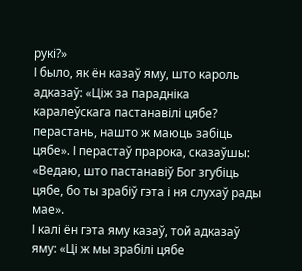рукі?»
І было, як ён казаў яму, што кароль адказаў: «Ціж за парадніка каралеўскага пастанавілі цябе? перастань, нашто ж маюць забіць цябе». І перастаў прарока, сказаўшы: «Ведаю, што пастанавіў Бог згубіць цябе, бо ты зрабіў гэта і ня слухаў рады мае».
І калі ён гэта яму казаў, той адказаў яму: «Ці ж мы зрабілі цябе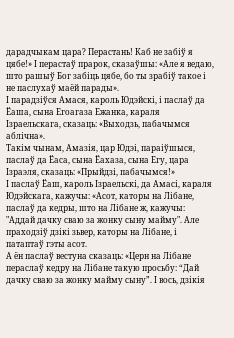дарадчыкам цара? Перастань! Каб не забіў я цябе!» І перастаў прарок, сказаўшы: «Але я ведаю, што рашыў Бог забіць цябе, бо ты зрабіў такое і не паслухаў маёй парады».
І парадзіўся Амася, кароль Юдэйскі, і паслаў да Ёаша, сына Егоагаза Ежанка, караля Ізраельскага, сказаць: «Выходзь, пабачымся аблічна».
Такім чынам, Амазія, цар Юдэі, параіўшыся, паслаў да Ёаса, сына Ёахаза, сына Егу, цара Ізраэля, сказаць: «Прыйдзі, пабачымся!»
І паслаў Ёаш, кароль Ізраельскі, да Амасі, караля Юдэйскага, кажучы: «Асот, каторы на Лібане, паслаў да кедры, што на Лібане ж, кажучы: "Аддай дачку сваю за жонку сыну майму". Але праходзіў дзікі зьвер, каторы на Лібане, і патаптаў гэты асот.
А ён паслаў вестуна сказаць: «Церн на Лібане пераслаў кедру на Лібане такую просьбу: “Дай дачку сваю за жонку майму сыну”. І вось, дзікія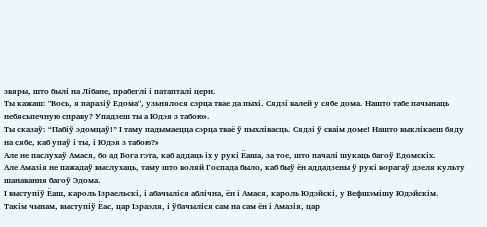звяры, што былі на Лібане, прабеглі і патапталі церн.
Ты кажаш: "Вось, я паразіў Едома", узьнялося сэрца твае да пыхі. Сядзі валей у сябе дома. Нашто табе пачынаць небясьпечную справу? Упадзеш ты а Юдэя з табою».
Ты сказаў: “Пабіў эдомцаў!” І таму падымаецца сэрца тваё ў пыхлівасць. Сядзі ў сваім доме! Нашто выклікаеш бяду на сябе, каб упаў і ты, і Юдэя з табою?»
Але не паслухаў Амася, бо ад Бога гэта, каб аддаць іх у рукі Ёаша, за тое, што пачалі шукаць багоў Едомскіх.
Але Амазія не пажадаў выслухаць, таму што воляй Госпада было, каб быў ён аддадзены ў рукі ворагаў дзеля культу шанавання багоў Эдома.
І выступіў Ёаш, кароль Ізраельскі, і абачыліся аблічна, ён і Амася, кароль Юдэйскі, у Вефшэмішу Юдэйскім.
Такім чынам, выступіў Ёас, цар Ізраэля, і ўбачыліся сам на сам ён і Амазія, цар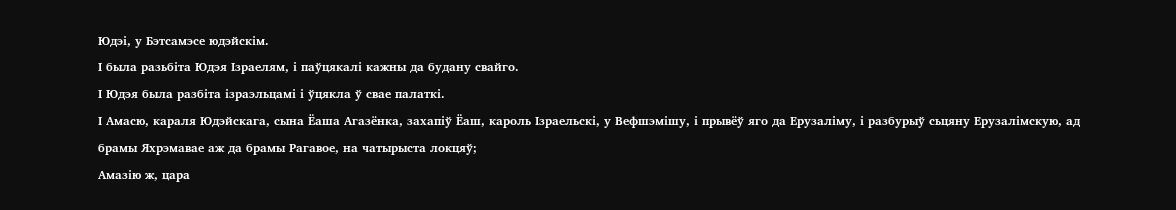Юдэі, у Бэтсамэсе юдэйскім.
І была разьбіта Юдэя Ізраелям, і паўцякалі кажны да будану свайго.
І Юдэя была разбіта ізраэльцамі і ўцякла ў свае палаткі.
І Амасю, караля Юдэйскага, сына Ёаша Агазёнка, захапіў Ёаш, кароль Ізраельскі, у Вефшэмішу, і прывёў яго да Ерузаліму, і разбурыў сьцяну Ерузалімскую, ад брамы Яхрэмавае аж да брамы Рагавое, на чатырыста локцяў;
Амазію ж, цара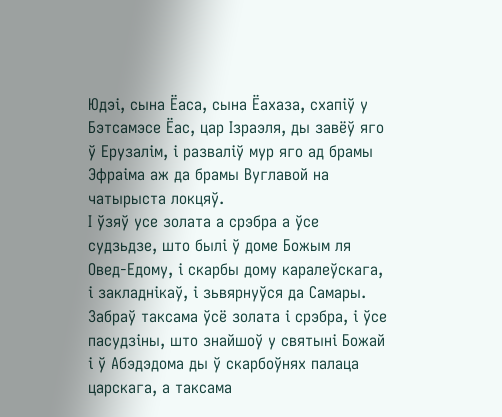Юдэі, сына Ёаса, сына Ёахаза, схапіў у Бэтсамэсе Ёас, цар Ізраэля, ды завёў яго ў Ерузалім, і разваліў мур яго ад брамы Эфраіма аж да брамы Вуглавой на чатырыста локцяў.
І ўзяў усе золата а срэбра а ўсе судзьдзе, што былі ў доме Божым ля Овед-Едому, і скарбы дому каралеўскага, і закладнікаў, і зьвярнуўся да Самары.
Забраў таксама ўсё золата і срэбра, і ўсе пасудзіны, што знайшоў у святыні Божай і ў Абэдэдома ды ў скарбоўнях палаца царскага, а таксама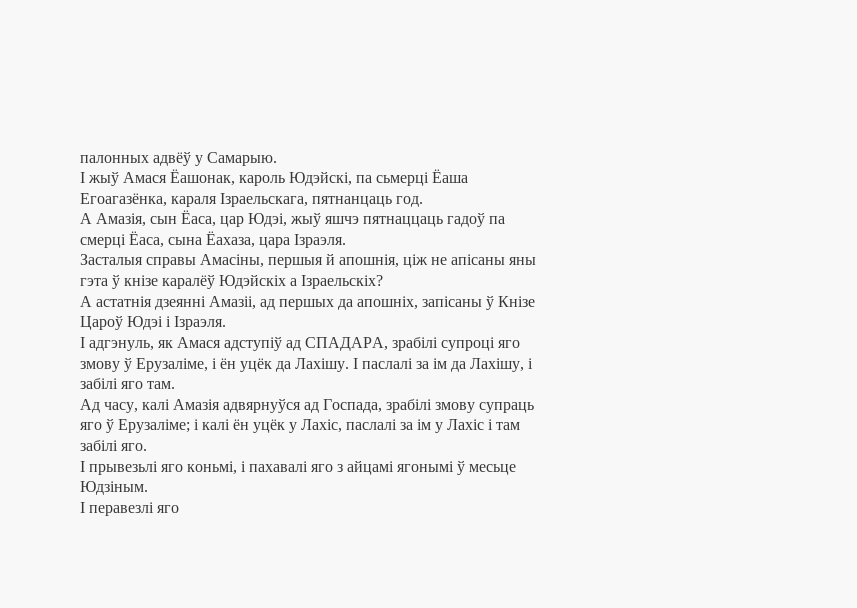палонных адвёў у Самарыю.
І жыў Амася Ёашонак, кароль Юдэйскі, па сьмерці Ёаша Егоагазёнка, караля Ізраельскага, пятнанцаць год.
А Амазія, сын Ёаса, цар Юдэі, жыў яшчэ пятнаццаць гадоў па смерці Ёаса, сына Ёахаза, цара Ізраэля.
Засталыя справы Амасіны, першыя й апошнія, ціж не апісаны яны гэта ў кнізе каралёў Юдэйскіх а Ізраельскіх?
А астатнія дзеянні Амазіі, ад першых да апошніх, запісаны ў Кнізе Цароў Юдэі і Ізраэля.
І адгэнуль, як Амася адступіў ад СПАДАРА, зрабілі супроці яго змову ў Ерузаліме, і ён уцёк да Лахішу. І паслалі за ім да Лахішу, і забілі яго там.
Ад часу, калі Амазія адвярнуўся ад Госпада, зрабілі змову супраць яго ў Ерузаліме; і калі ён уцёк у Лахіс, паслалі за ім у Лахіс і там забілі яго.
І прывезьлі яго коньмі, і пахавалі яго з айцамі ягонымі ў месьце Юдзіным.
І перавезлі яго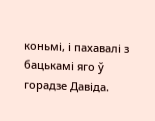коньмі, і пахавалі з бацькамі яго ў горадзе Давіда.